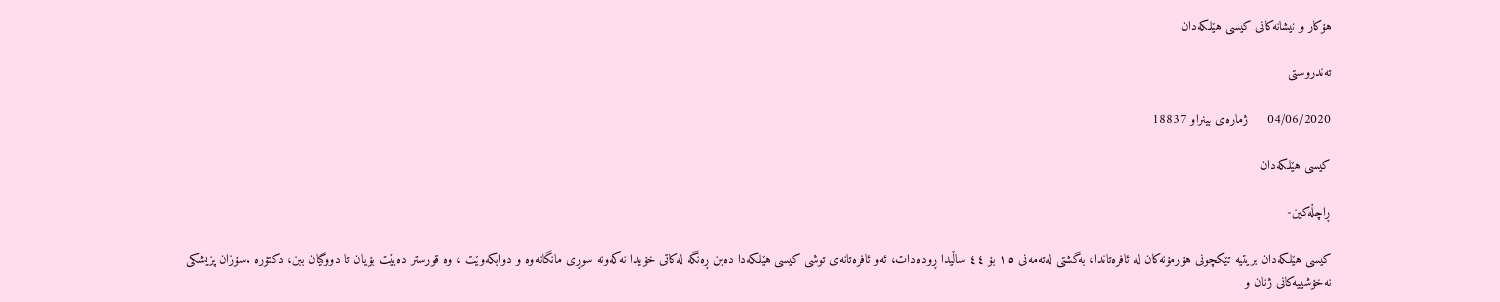هۆكار و نیشانه‌كانی كیسی هێلكه‌دان

تەندروستی

04/06/2020     ژمارەی بینراو 18837

كیسی هێلكه‌دان

ڕاچڵه‌كین-

کیسی هێلکەدان بریتیە تێکچونی هۆرمۆنەکان لە ئافرەتاندا، بەگشتی لەتەمەنی ۱٥ بۆ ٤٤ ساڵیدا ڕودەدات، ئه‌و ئافرەتانەی توشی کیسی هێلکەدا دەبن ڕەنگە لەکاتی خۆیدا نەکەونە سوڕی مانگانەوە و دوابکەوێت ، وە قورستر دەبێت بۆیان تا دووگیان ببن، دكتۆره‌ .سۆزان پزیشکی نەخۆشییەکانی ژنان و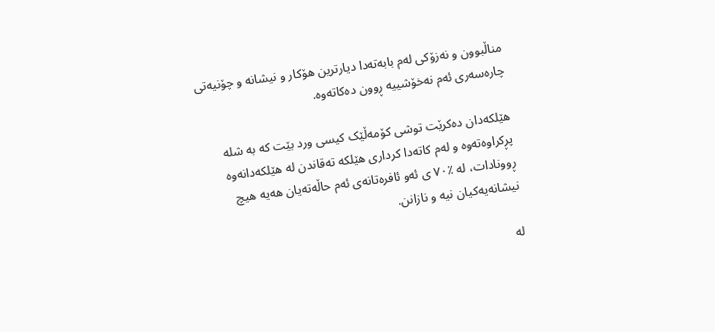مناڵبوون و نەزۆکی له‌م بابه‌ته‌دا دیارترین هۆكار و نیشانه‌ و چۆنیه‌تی چاره‌سه‌ری ئه‌م نه‌خۆشییه‌ ڕوون ده‌كاته‌وه‌.

هێلکەدان دەکرێت توشی کۆمەڵێک کیسی ورد بێت کە بە شلە پڕکراوەتەوە و لەم کاتەدا کرداری هێلکە تەقاندن لە هێلکەدانەوە ڕوونادات، لە ٪۷۰ ی ئه‌و ئافرەتانەی ئه‌م حاڵەتەیان هەیە هیچ نیشانەیەکیان نیە و نازانن.

لە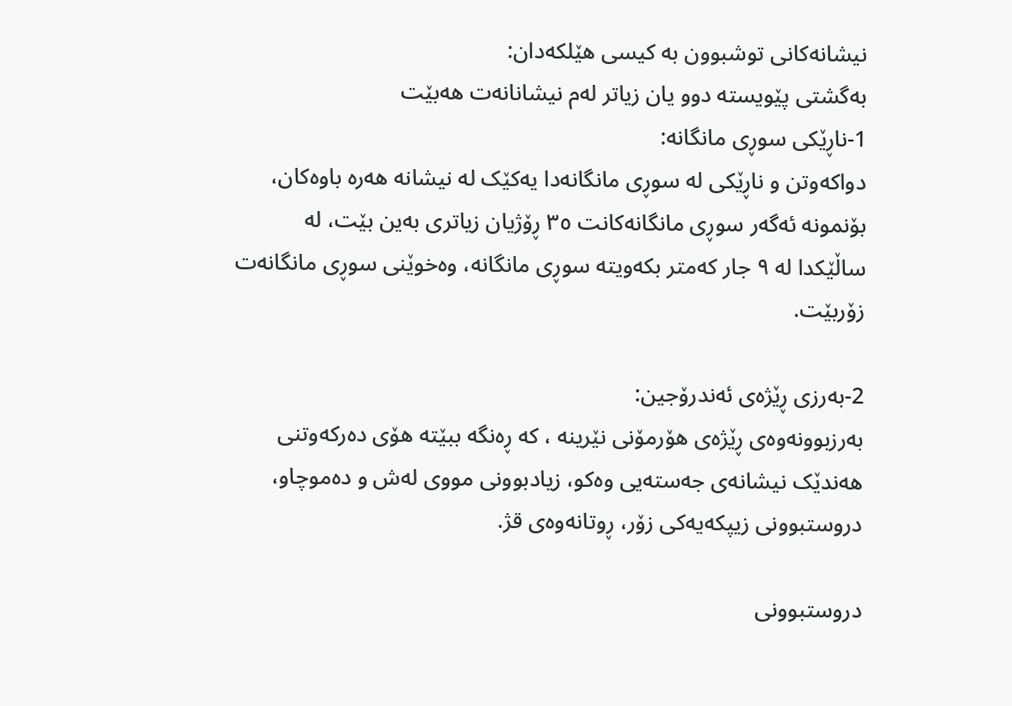نیشانەکانی توشبوون بە کیسی هێلکەدان:
بەگشتی پێویستە دوو یان زیاتر لەم نیشانانەت هەبێت
1-ناڕێکی سوڕی مانگانە:
دواکەوتن و ناڕێکی لە سوڕی مانگانەدا یەکێک لە نیشانە هەرە باوەکان، بۆنمونە ئه‌گەر سوڕی مانگانەکانت ۳٥ ڕۆژیان زیاتری بەین بێت، لە ساڵێکدا لە ۹ جار کەمتر بکەویتە سوڕی مانگانە، وەخوێنی سوڕی مانگانەت زۆربێت.

2-بەرزی ڕێژەی ئه‌ندرۆجین:
بەرزبوونەوەی ڕێژەی هۆرمۆنی نێرینە ، کە ڕەنگە ببێتە هۆی دەرکەوتنی هەندێک نیشانەی جەستەیی وەکو، زیادبوونی مووی لەش و دەموچاو، دروستبوونی زیپکەیەکی زۆر، ڕوتانەوەی قژ.

دروستبوونی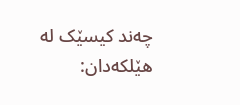چەند کیسێک لە هێلکەدان: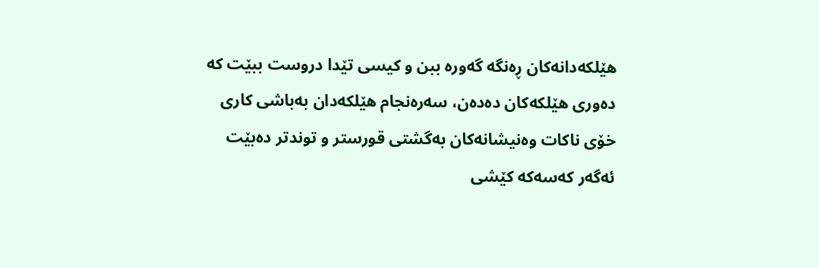هێلکەدانەکان ڕەنگە گەورە ببن و کیسی تێدا دروست ببێت کە دەوری هێلکەکان دەدەن، سەرەنجام هێلکەدان بەباشی کاری خۆی ناکات وەنیشانەکان بەگشتی قورستر و توندتر دەبێت ئه‌گەر کەسەکە کێشی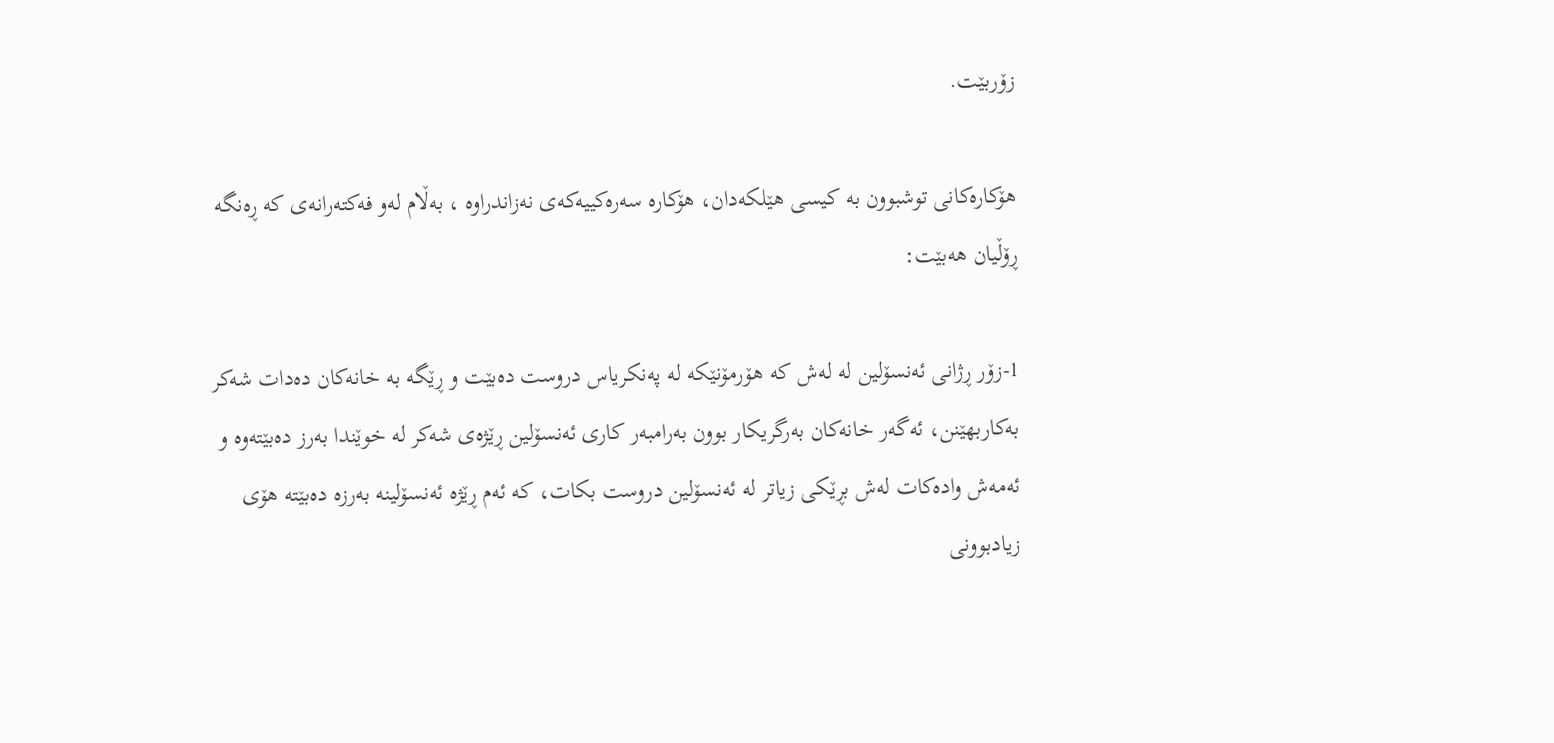زۆربێت.

هۆکارەکانی توشبوون بە کیسی هێلکەدان، هۆکارە سەرەکییەکەی نەزاندراوە ، بەڵام لەو فەکتەرانەی کە ڕەنگە ڕۆڵیان هەبێت:

1-زۆر ڕژانی ئه‌نسۆلین لە لەش کە هۆرمۆنێکە لە پەنکریاس دروست دەبێت و ڕێگە بە خانەکان دەدات شەکر بەکاربهێنن، ئه‌گەر خانەکان بەرگریکار بوون بەرامبەر کاری ئه‌نسۆلین ڕێژەی شەکر لە خوێندا بەرز دەبێتەوە و ئه‌مەش وادەکات لەش بڕێکی زیاتر لە ئه‌نسۆلین دروست بکات، کە ئه‌م ڕێژە ئه‌نسۆلینه‌ بەرزە دەبێتە هۆی زیادبوونی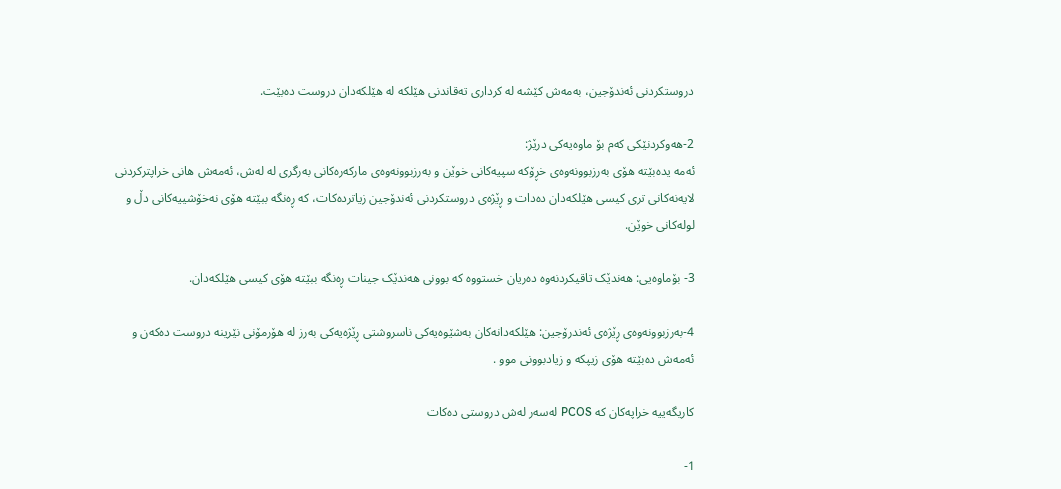دروستکردنی ئه‌ندۆجین، بەمەش کێشە لە کرداری تەقاندنی هێلکە لە هێلکەدان دروست دەبێت.

2-هەوکردنێکی کەم بۆ ماوەیەکی درێژ:
ئه‌مە یدەبێتە هۆی بەرزبوونەوەی خڕۆکە سپیەکانی خوێن و بەرزبوونەوەی مارکەرەکانی بەرگری لە لەش، ئه‌مەش هانی خراپترکردنی لایەنەکانی تری کیسی هێلکەدان ده‌دات و ڕێژەی دروستکردنی ئه‌ندۆجین زیاتردەکات، کە ڕەنگە ببێتە هۆی نەخۆشییەکانی دڵ و لولەکانی خوێن.

3- بۆماوەیی: هەندێک تاقیکردنەوە دەریان خستووە کە بوونی هەندێک جینات ڕەنگە ببێتە هۆی کیسی هێلکەدان.

4-بەرزبوونەوەی ڕێژەی ئه‌ندرۆجین: هێلکەدانەکان بەشێوەیەکی ناسروشتی ڕێژەیەکی بەرز لە هۆرمۆنی نێرینه دروست دەکەن و ئه‌مەش دەبێتە هۆی زیپکە و زیادبوونی موو .

کاریگەییە خراپەکان کە PCOS لەسەر لەش دروستی دەکات

1-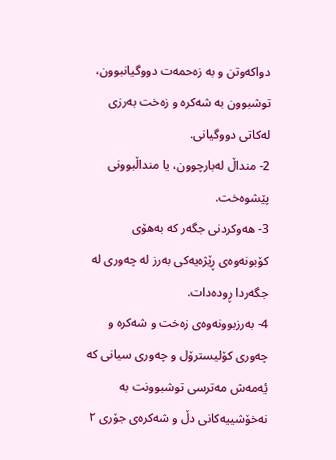دواکەوتن و بە زەحمەت دووگیانبوون، توشبوون بە شەکرە و زەخت بەرزی لەکاتی دووگیانی.
2- منداڵ لەبارچوون، یا منداڵبوونی پێشوەخت.
3- هەوکردنی جگەر کە بەهۆی کۆبونەوەی ڕێژەیەکی بەرز لە چەوری لە جگەردا ڕودەدات.
4- بەرزبوونەوەی زەخت و شەکرە و چەوری کۆلیسترۆل و چەوری سیانی کە یٔەمەش مەترسی توشبوونت بە نەخۆشییەکانی دڵ و شەکرەی جۆری ۲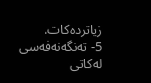زیاتردەکات.
5- تەنگەنەفەسی لەکاتی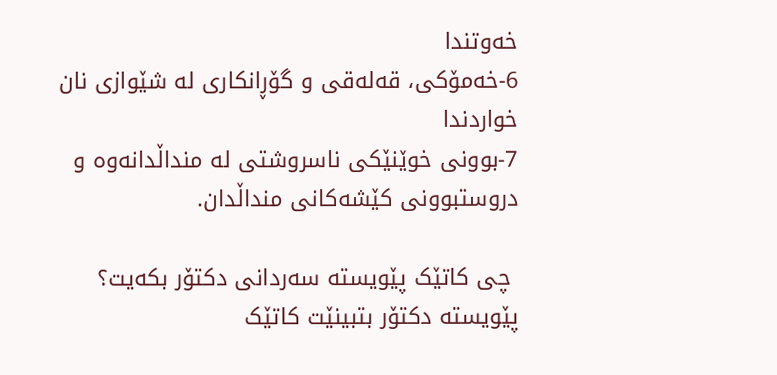خەوتندا
6-خەمۆکی، قەلەقی و گۆڕانکاری لە شێوازی نان خواردندا
7-بوونی خوێنێکی ناسروشتی لە منداڵدانەوە و دروستبوونی کێشەکانی منداڵدان.

 چی کاتێک پێویستە سەردانی دکتۆر بکەیت؟
پێویستە دکتۆر بتبینێت کاتێک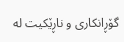گۆڕانکاری و ناڕێکیت لە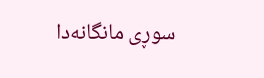سوڕی مانگانەدا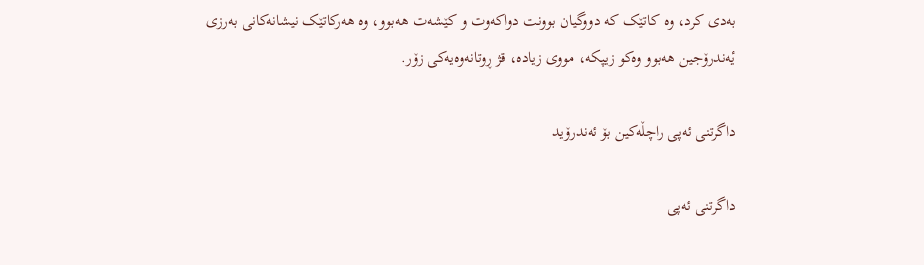بەدی کرد، وە کاتێک کە دووگیان بوونت دواکەوت و کێشەت هەبوو، وە هەرکاتێک نیشانەکانی بەرزی یٔەندرۆجین هەبوو وەکو زیپکە، مووی زیادە، قژ ڕوتانەوەیەکی زۆر.

داگرتنی ئەپی راچڵەکین بۆ ئەندرۆید

داگرتنی ئەپی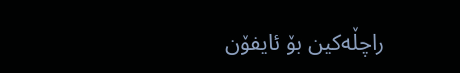راچڵەکین بۆ ئایفۆن